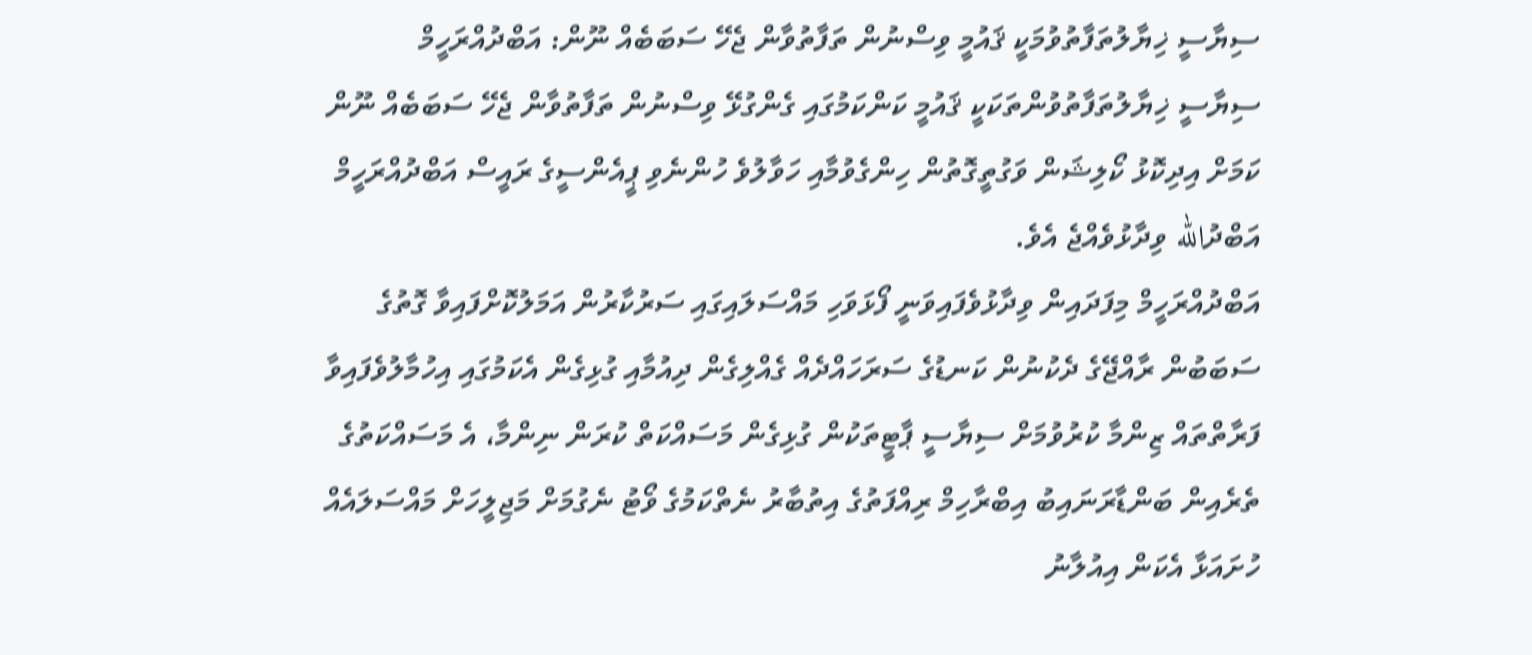ސިޔާސީ ޚިޔާލުތަފާތުވުމަކީ ޤައުމީ ވިސްނުން ތަފާތުވާން ޖެހޭ ސަބަބެއް ނޫން: އަބްދުއްރަހީމް
ސިޔާސީ ޚިޔާލުތަފާތުވުންތަކަކީ ޤައުމީ ކަންކަމުގައި ގެންގުޅޭ ވިސްނުން ތަފާތުވާން ޖެހޭ ސަބަބެއް ނޫން ކަމަށް އިދިކޮޅު ކޯލިޝަން ވަގުތީގޮތުން ހިންގެވުމާއި ހަވާލުވެ ހުންނެވި ޕީއެންސީގެ ރައީސް އަބްދުއްރަހީމް އަބްދުالله ވިދާޅުވެއްޖެ އެވެ.
އަބްދުއްރަހީމް މިފަދައިން ވިދާޅުވެފައިވަނީ ފޯޅަވަހި މައްސަލައިގައި ސަރުކާރުން އަމަލުކޮށްފައިވާ ގޮތުގެ ސަބަބުން ރާއްޖޭގެ ދެކުނުން ކަނޑުގެ ސަރަހައްދެއް ގެއްލިގެން ދިއުމާއި ގުޅިގެން އެކަމުގައި އިހުމާލުވެފައިވާ ފަރާތްތައް ޒިންމާ ކުރުވުމަށް ސިޔާސީ ޕާޓީތަކުން ގުޅިގެން މަސައްކަތް ކުރަން ނިންމާ، އެ މަސައްކަތުގެ ތެރެއިން ބަންޑާރަނައިބު އިބްރާހިމް ރިއްފަތުގެ އިތުބާރު ނެތްކަމުގެ ވޯޓު ނެގުމަށް މަޖިލީހަށް މައްސަލައެއް ހުށައަޅާ އެކަން އިއުލާނު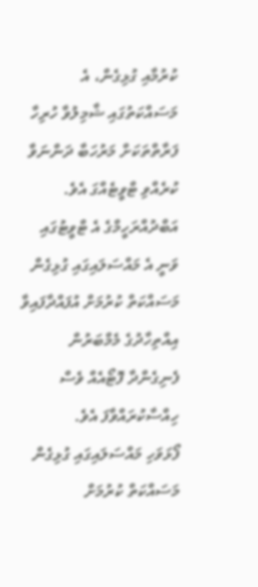ކުރުމާއި ގުޅިގެން، އެ މަސައްކަތުގައި ޝާމިލުވާ ހުރިހާ ފަރާތްތަކަށް މަރުހަބާ ދަންނަވާ ކުރެއްވި ޓްވީޓެއްގަ އެވެ.
އަބްދުއްރަހީމްގެ އެ ޓްވީޓުގައި ވަނީ އެ މައްސަލައިގައި ގުޅިގެން މަސައްކަތް ކުރުމަށް އުފައްދާފައިވާ އިއްތިހާދުގެ މެމްބަރުން ފެނިގެންދާ ފޮޓޯއެއް ވެސް ހިއްސާކުރައްވާފަ އެވެ.
ފޯޅަވަހި މައްސަލައިގައި ގުޅިގެން މަސައްކަތް ކުރުމަށް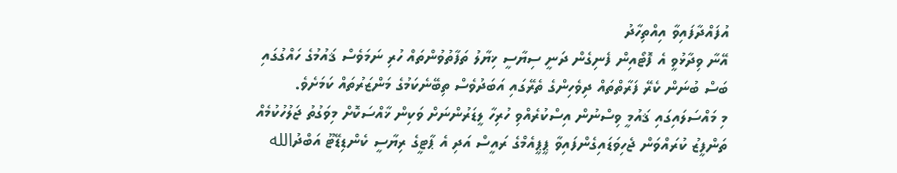އުފައްދާފައިވާ އިއްތިހާދު
އޭނާ ވިދާޅުވީ އެ ފޮޓޯއިން ފެނިގެން ދަނީ ސިޔާސީ ޚިޔާލު ތަފާތުވުންތައް ހުރި ނަމަވެސް ޤައުމުގެ ހައްގުގައި ބަސް ބުނަން ކެރޭ ފަރާތްތައް ދިވެހިންގެ ތެރޭގައި އަބަދުވެސް ތިބޭނެކަމުގެ މަންޒަރުތައް ކަމަށެވެ.
މި މައްސަލައިގައި ޤައުމީ ވިސްނުން އިސްކުރެއްވި ހުރިހާ ލީޑަރުންނަށް ވަކިން ޚާއްސަކޮށް މިވަގުތު ޖަލުހުކުމެއް ތަންފީޒު ކުރައްވަން ޖެހިވަޑައިގެންފައިވާ ޕީޕީއެމްގެ ރައީސް އަދި އެ ޕާޓީގެ ރިޔާސީ ކެންޑިޑޭޓޫ އަބްދުالله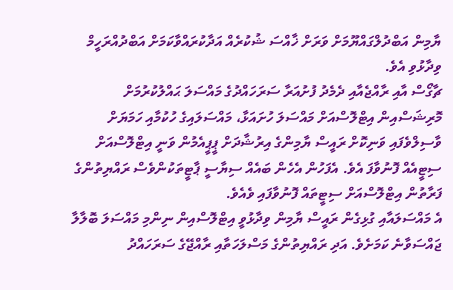ޔާމިން އަބްދުލްގައްޔޫމަށް ވަރަށް ޚާއްސަ ޝުކުރެއް އަދާކުރައްވާކަމަށް އަބްދުއްރަހީމް ވިދާޅުވި އެވެ.
ޗާގޯސް އާއި ރާއްޖެއާއި ދެމެދު ފުށުއަރާ ސަރަހައްދުގެ މައްސަލަ ޙައްލުކުރުމަށް މޮރިޝަސްއިން އިޓްލޮސްއަށް މައްސަލަ ހުށައަޅާ، މައްސަލައިގެ ހުކުމާއި ހަމަޔަށް ވާސިލްވެފައި ވަނިކޮށް ރައީސް ޔާމިންގެ އިރުޝާދަށް ޕީޕީއެމުން ވަނީ އިޓްލޮސްއަށް ސިޓީއެއް ފޮނުވާފަ އެވެ. އެފަހުން އެހެން ބައެއް ސިޔާސީ ޕާޓީތަކުންވެސް ރައްޔިތުންގެ ފަރާތުން އިޓްލޮސްއަށް ސިޓީތައް ފޮނުވާފައި ވެއެވެ.
އެ މައްސަލައާއި ގުޅިގެން ރައީސް ޔާމިން ވިދާޅުވީ އިޓްލޮސްއިން ނިންމި މައްސަލަ ބޮލާލާ ޖައްސަވާނެ ކަމަށެވެ. އަދި ރައްޔިތުންގެ މަސްލަހަތާއި ރާއްޖޭގެ ސަރަހައްދު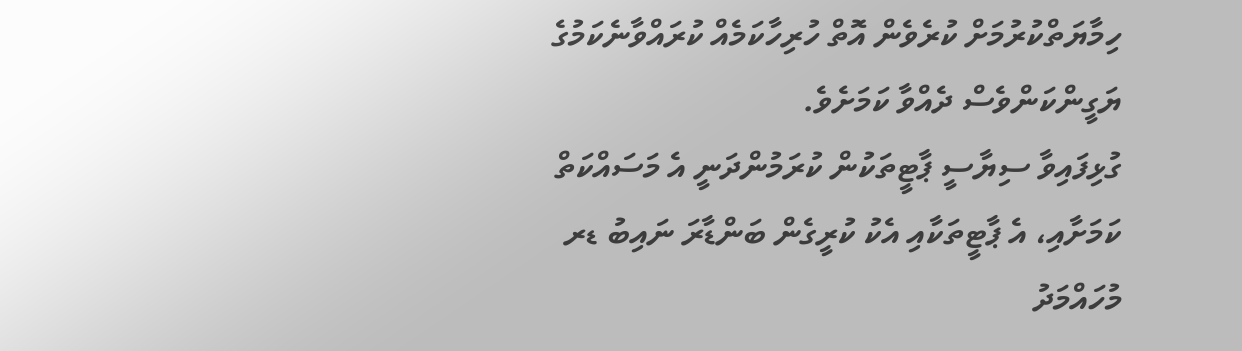ހިމާޔަތްކުރުމަށް ކުރެވެން އޮތް ހުރިހާކަމެއް ކުރައްވާނެކަމުގެ ޔަގީންކަންވެސް ދެއްވާ ކަމަށެވެ.
ގުޅިފައިވާ ސިޔާސީ ޕާޓީތަކުން ކުރަމުންދަނީ އެ މަސައްކަތް ކަމަށާއި، އެ ޕާޓީތަކާއި އެކު ކުރީގެން ބަންޑާރަ ނައިބު ޑރ މުހައްމަދު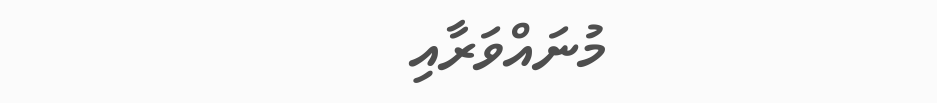މުނައްވަރާއި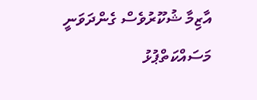އާޒިމާ ޝުކޫރުވެސް ގެންދަވަނީ މަސައްކަތްޕުޅު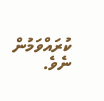ކުރައްވަމުން ނެވެ.